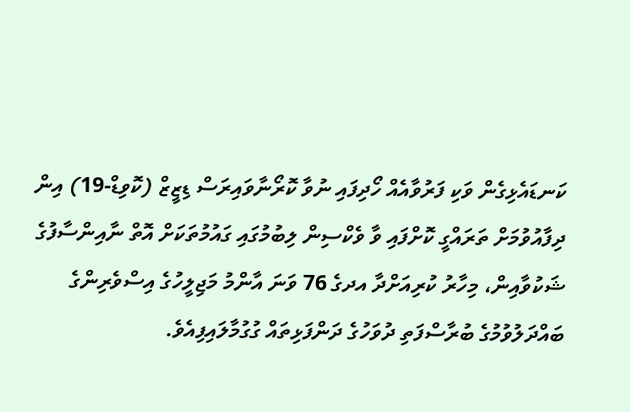ކަނޑައެޅިގެން ވަކި ފަރުވާއެއް ހޯދިފައި ނުވާ ކޮރޯނާވައިރަސް ޑިޒީޒް (ކޮވިޑް-19) އިން ދިފާއުވުމަށް ތަރައްގީ ކޮށްފައި ވާ ވެކްސިން ލިބުމުގައި ގައުމުތަކަށް އޮތް ނާއިންސާފުގެ ޝަކުވާއިން، މިހާރު ކުރިއަށްދާ އދގެ 76 ވަނަ އާންމު މަޖިލީހުގެ އިސްވެރިންގެ ބައްދަލުވުމުގެ ބުރާސްފަތި ދުވަހުގެ ދަންފަޅިތައް ގުގުމާލައިފިއެވެ.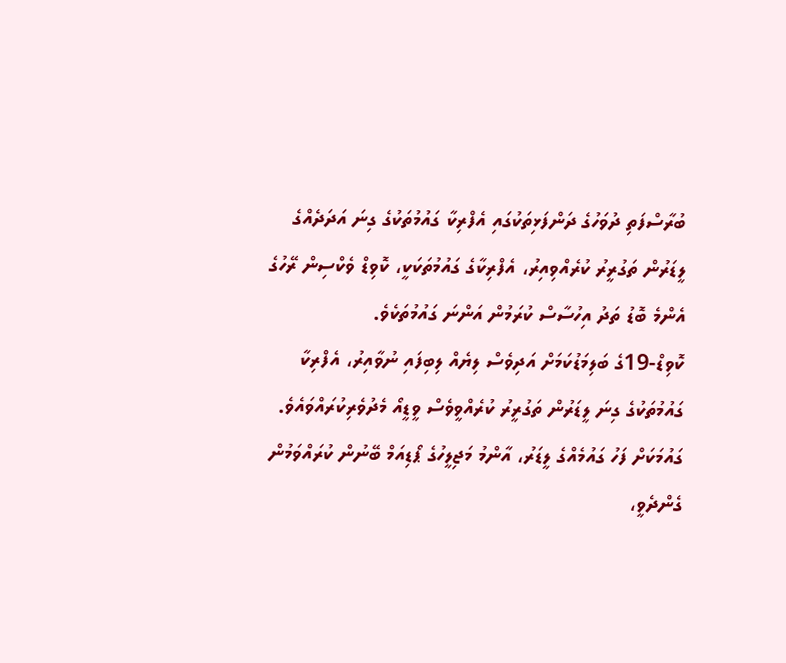ބުރާސްފަތި ދުވަހުގެ ދަންފަޅިތަކުގައި އެފްރިކާ ގައުމުތަކުގެ ގިނަ އަދަދެއްގެ ލީޑަރުން ތަގުރީރު ކުރެއްވިއިރު، އެފްރިކާގެ ގައުމުތަކަކީ، ކޮވިޑް ވެކްސިން ރޭހުގެ އެންމެ ބޮޑު ތަދު އިހުސާސް ކުރަމުން އަންނަ ގައުމުތަކެވެ.
ކޮވިޑް-19ގެ ބަލިމަޑުކަމަށް އަދިވެސް ލިޔެއް ލިބިފައި ނުވާއިރު، އެފްރިކާ ގައުމުތަކުގެ ގިނަ ލީޑަރުން ތަގުރީރު ކުރެއްވީވެސް ވީޑީއޯ މެދުވެރިކުރައްވައެވެ. ގައުމަކަށް ފަހު ގައުމެއްގެ ލީޑަރު، އާންމު މަޖިލީހުގެ ޕޯޑިއަމް ބޭނުން ކުރައްވަމުން ގެންދެވީ،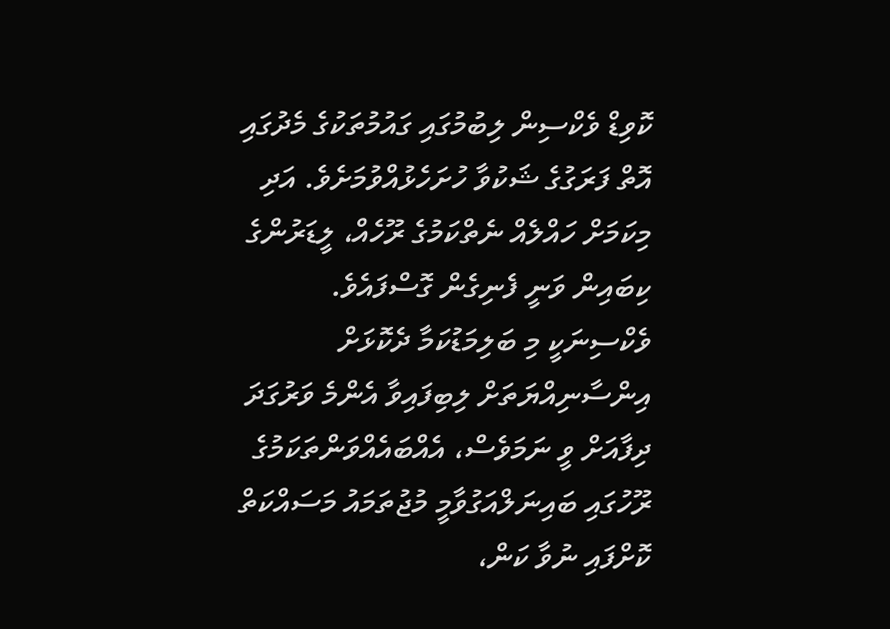ކޮވިޑް ވެކްސިން ލިބުމުގައި ގައުމުތަކުގެ މެދުގައި އޮތް ފަރަގުގެ ޝަކުވާ ހުށަހެޅުއްވުމަށެވެ. އަދި މިކަމަށް ހައްލެއް ނެތްކަމުގެ ރޫހެއް، ލީޑަރުންގެ ކިބައިން ވަނީ ފެނިގެން ގޮސްފައެވެ.
ވެކްސިނަކީ މި ބަލިމަޑުކަމާ ދެކޮޅަށް އިންސާނިއްޔަތަށް ލިބިފައިވާ އެންމެ ވަރުގަދަ ދިފާއަށް ވީ ނަމަވެސް، އެއްބައެއްވަންތަކަމުގެ ރޫހުގައި ބައިނަލްއަގުވާމީ މުޖުތަމައު މަސައްކަތް ކޮށްފައި ނުވާ ކަން،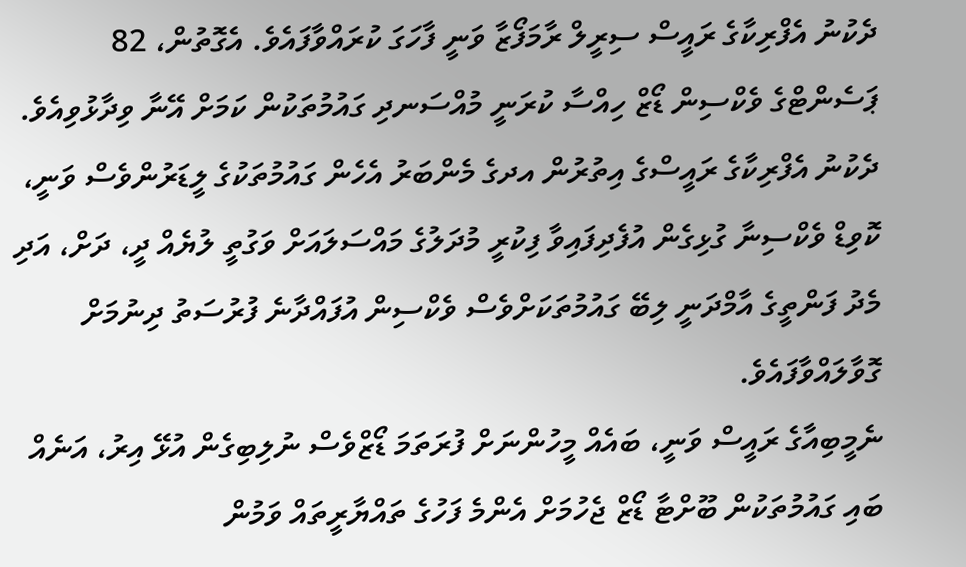ދެކުނު އެފްރިކާގެ ރައީސް ސިރީލް ރާމަފޯޒާ ވަނީ ފާހަގަ ކުރައްވާފައެވެ. އެގޮތުން، 82 ޕަސެންޓްގެ ވެކްސިން ޑޯޒް ހިއްސާ ކުރަނީ މުއްސަނދި ގައުމުތަކުން ކަމަށް އޭނާ ވިދާޅުވިއެވެ.
ދެކުނު އެފްރިކާގެ ރައީސްގެ އިތުރުން އދގެ މެންބަރު އެހެން ގައުމުތަކުގެ ލީޑަރުންވެސް ވަނީ، ކޮވިޑް ވެކްސިނާ ގުޅިގެން އުފެދިފައިވާ ފިކުރީ މުދަލުގެ މައްސަލައަށް ވަގުތީ ލުޔެއް ދީ، ދަށް، އަދި މެދު ފަންތީގެ އާމްދަނީ ލިބޭ ގައުމުތަކަށްވެސް ވެކްސިން އުފައްދާނެ ފުރުސަތު ދިނުމަށް ގޮވާލައްވާފައެވެ.
ނެމީބިއާގެ ރައީސް ވަނީ، ބައެއް މީހުންނަށް ފުރަތަމަ ޑޯޒްވެސް ނުލިބިގެން އުޅޭ އިރު، އަނެއް ބައި ގައުމުތަކުން ބޫށްޓާ ޑޯޒް ޖެހުމަށް އެންމެ ފަހުގެ ތައްޔާރީތައް ވަމުން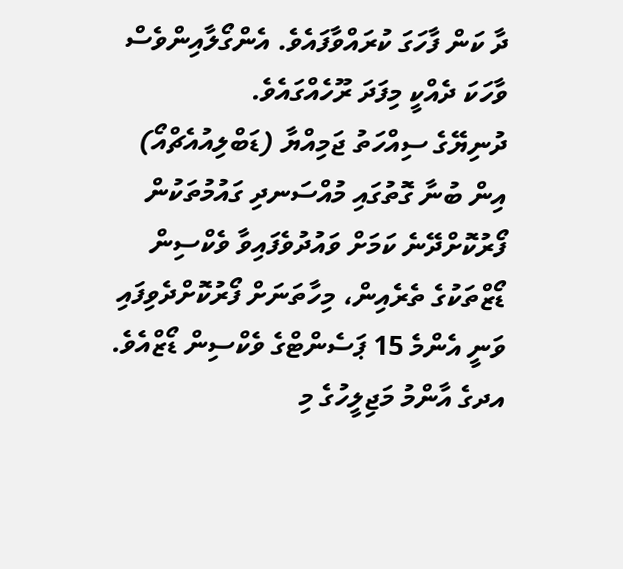ދާ ކަން ފާހަގަ ކުރައްވާފައެވެ. އެންގޯލާއިންވެސް ވާހަކަ ދެއްކީ މިފަދަ ރޫހެއްގައެވެ.
ދުނިޔޭގެ ސިއްހަތު ޖަމިއްޔާ (ޑަބްލިއުއެޗްއޯ) އިން ބުނާ ގޮތުގައި މުއްސަނދި ގައުމުތަކުން ފޯރުކޮށްދޭނެ ކަމަށް ވައުދުވެފައިވާ ވެކްސިން ޑޯޒްތަކުގެ ތެރެއިން، މިހާތަނަށް ފޯރުކޮށްދެވިފައި ވަނީ އެންމެ 15 ޕަސެންޓްގެ ވެކްސިން ޑޯޒްއެވެ.
އދގެ އާންމު މަޖިލީހުގެ މި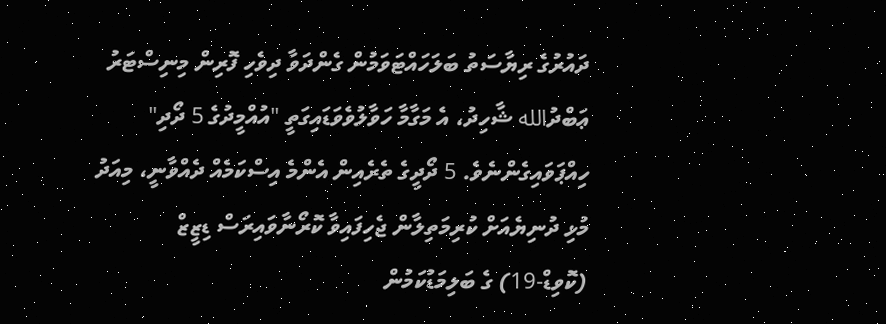ދައުރުގެ ރިޔާސަތު ބަލަހައްޓަވަމުން ގެންދަވާ ދިވެހި ފޮރިން މިނިސްޓަރު ޢަބްދުالله ޝާހިދު، އެ މަގާމާ ހަވާލުވެވަޑައިގަތީ "އުއްމީދުގެ 5 ދޯދި" ހިއްޕަވައިގެންނެވެ. 5 ދޯދީގެ ތެރެއިން އެންމެ އިސްކަމެއް ދެއްވާނީ، މިއަދު މުޅި ދުނިޔެއަށް ކުރިމަތިލާން ޖެހިފައިވާ ކޮރޯނާވައިރަސް ޑިޒީޒް (ކޮވިޑް-19) ގެ ބަލިމަޑުކަމުން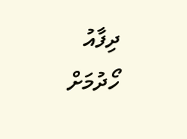ދިފާއު ހޯދުމަށް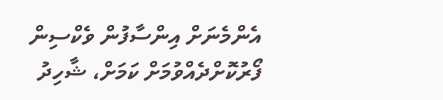އެންމެނަށް އިންސާފުން ވެކްސިން ފޯރުކޮށްދެއްވުމަށް ކަމަށް، ޝާހިދު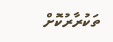ތަކުރާރުކޮށް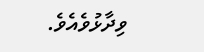ވިދާޅުވެއެވެ.